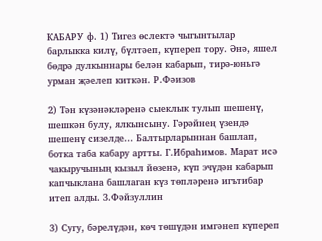КАБАРУ ф. 1) Тигез өслектә чыгынтылар барлыкка килү, бүлтәеп, күпереп тору. Әнә, яшел бөдрә дулкыннары белән кабарып, тирә-юньгә урман җәелеп киткән. Р.Фәизов

2) Тән күзәнәкләренә сыеклык тулып шешенү, шешкән булу, ялкынсыну. Гәрәйнең үзендә шешенү сизелде... Балтырларыннан башлап, ботка таба кабару артты. Г.Ибраһимов. Марат исә чакыручының кызыл йөзенә, күп эчүдән кабарып капчыклана башлаган күз төпләренә игътибар итеп алды. З.Фәйзуллин

3) Сугу, бәрелүдән, көч төшүдән имгәнеп күпереп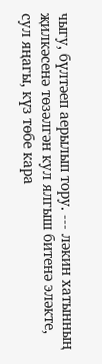чыгу, бүлтәеп аерылып тору. --- ләкин хатынның җилкәсенә төзәлгән кул ялгыш битенә эләкте, сул яңагы, күз төбе кара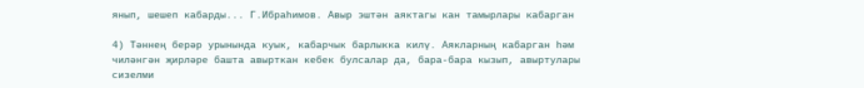янып, шешеп кабарды... Г.Ибраһимов. Авыр эштән аяктагы кан тамырлары кабарган

4) Тәннең берәр урынында куык, кабарчык барлыкка килү. Аякларның кабарган һәм чиләнгән җирләре башта авырткан кебек булсалар да, бара-бара кызып, авыртулары сизелми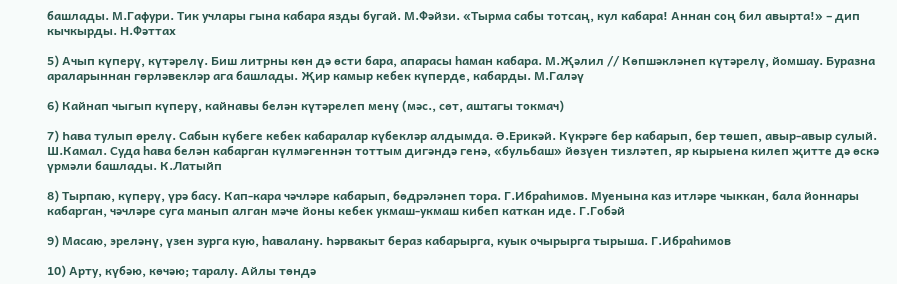башлады. М.Гафури. Тик учлары гына кабара язды бугай. М.Фәйзи. «Тырма сабы тотсаң, кул кабара! Аннан соң бил авырта!» – дип кычкырды. Н.Фәттах

5) Ачып күперү, күтәрелү. Биш литрны көн дә өсти бара, апарасы һаман кабара. М.Җәлил // Көпшәкләнеп күтәрелү, йомшау. Буразна араларыннан гөрләвекләр ага башлады. Җир камыр кебек күперде, кабарды. М.Галәү

6) Кайнап чыгып күперү, кайнавы белән күтәрелеп менү (мәс., сөт, аштагы токмач)

7) Һава тулып өрелү. Сабын күбеге кебек кабаралар күбекләр алдымда. Ә.Ерикәй. Күкрәге бер кабарып, бер төшеп, авыр-авыр сулый. Ш.Камал. Суда һава белән кабарган күлмәгеннән тоттым дигәндә генә, «бульбаш» йөзүен тизләтеп, яр кырыена килеп җитте дә өскә үрмәли башлады. К.Латыйп

8) Тырпаю, күперү, үрә басу. Кап-кара чәчләре кабарып, бөдрәләнеп тора. Г.Ибраһимов. Муенына каз итләре чыккан, бала йоннары кабарган, чәчләре суга манып алган мәче йоны кебек укмаш-укмаш кибеп каткан иде. Г.Гобәй

9) Масаю, эреләнү, үзен зурга кую, һавалану. Һәрвакыт бераз кабарырга, куык очырырга тырыша. Г.Ибраһимов

10) Арту, күбәю, көчәю; таралу. Айлы төндә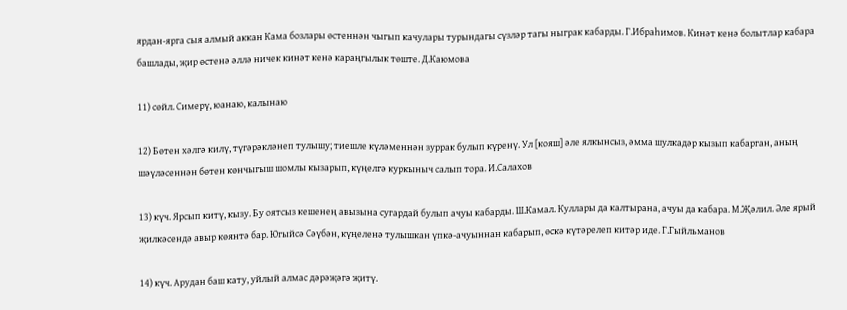ярдан-ярга сыя алмый аккан Кама бозлары өстеннән чыгып качулары турындагы сүзләр тагы ныграк кабарды. Г.Ибраһимов. Кинәт кенә болытлар кабара башлады, җир өстенә әллә ничек кинәт кенә караңгылык төште. Д.Каюмова

11) сөйл. Симерү, юанаю, калынаю

12) Бөтен хәлгә килү, түгәрәкләнеп тулышу; тиешле күләменнән зуррак булып күренү. Ул [кояш] әле ялкынсыз, әмма шулкадәр кызып кабарган, аның шәүләсеннән бөтен көнчыгыш шомлы кызарып, күңелгә куркыныч салып тора. И.Салахов

13) күч. Ярсып китү, кызу. Бу оятсыз кешенең авызына сугардай булып ачуы кабарды. Ш.Камал. Куллары да калтырана, ачуы да кабара. М.Җәлил. Әле ярый җилкәсендә авыр көянтә бар. Югыйсә Сәүбән, күңеленә тулышкан үпкә-ачуыннан кабарып, өскә күтәрелеп китәр иде. Г.Гыйльманов

14) күч. Арудан баш кату, уйлый алмас дәрәҗәгә җитү.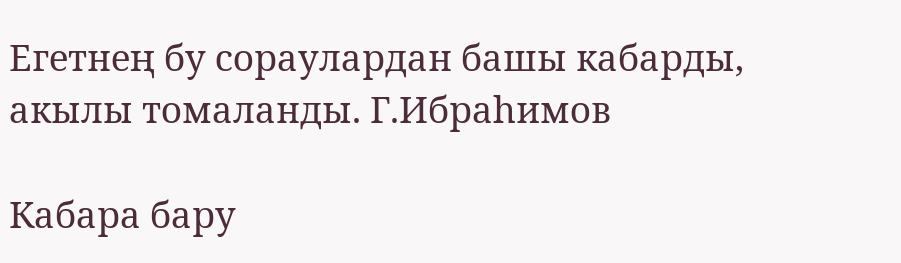Егетнең бу сораулардан башы кабарды, акылы томаланды. Г.Ибраһимов

Кабара бару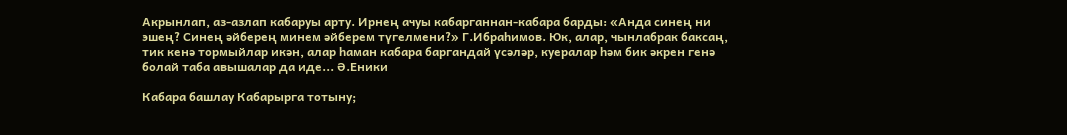Акрынлап, аз-азлап кабаруы арту. Ирнең ачуы кабарганнан-кабара барды: «Анда синең ни эшең? Синең әйберең минем әйберем түгелмени?» Г.Ибраһимов. Юк, алар, чынлабрак баксаң, тик кенә тормыйлар икән, алар һаман кабара баргандай үсәләр, куералар һәм бик әкрен генә болай таба авышалар да иде... Ә.Еники

Кабара башлау Кабарырга тотыну;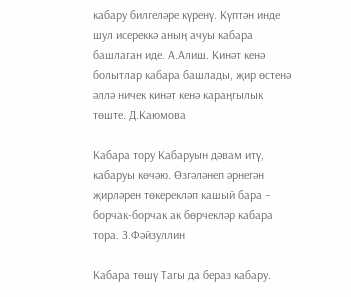кабару билгеләре күренү. Күптән инде шул исереккә аның ачуы кабара башлаган иде. А.Алиш. Кинәт кенә болытлар кабара башлады, җир өстенә әллә ничек кинәт кенә караңгылык төште. Д.Каюмова

Кабара тору Кабаруын дәвам итү, кабаруы көчәю. Өзгәләнеп әрнегән җирләрен төкерекләп кашый бара – борчак-борчак ак бөрчекләр кабара тора. З.Фәйзуллин

Кабара төшү Тагы да бераз кабару.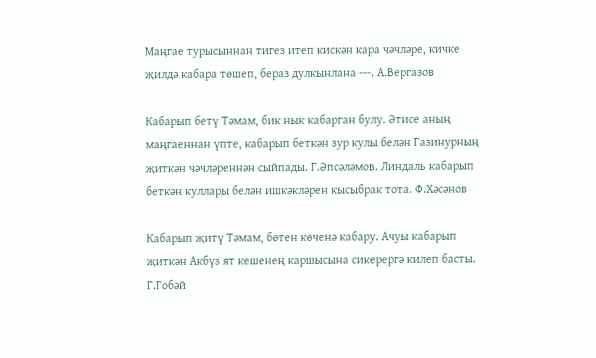Маңгае турысыннан тигез итеп кискән кара чәчләре, кичке җилдә кабара төшеп, бераз дулкынлана ---. А.Вергазов

Кабарып бетү Тәмам, бик нык кабарган булу. Әтисе аның маңгаеннан үпте, кабарып беткән зур кулы белән Газинурның җиткән чәчләреннән сыйпады. Г.Әпсәләмов. Линдаль кабарып беткән куллары белән ишкәкләрен кысыбрак тота. Ф.Хәсәнов

Кабарып җитү Тәмам, бөтен көченә кабару. Ачуы кабарып җиткән Акбүз ят кешенең каршысына сикерергә килеп басты. Г.Гобәй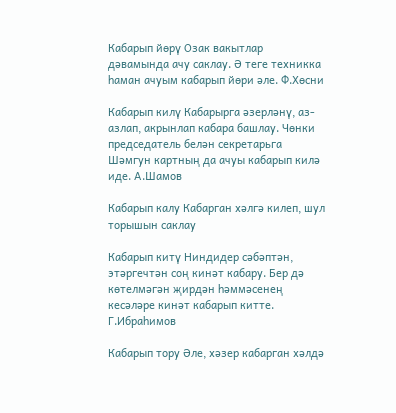Кабарып йөрү Озак вакытлар дәвамында ачу саклау. Ә теге техникка һаман ачуым кабарып йөри әле. Ф.Хөсни

Кабарып килү Кабарырга әзерләнү, аз-азлап, акрынлап кабара башлау. Чөнки председатель белән секретарьга Шәмгун картның да ачуы кабарып килә иде. А.Шамов

Кабарып калу Кабарган хәлгә килеп, шул торышын саклау

Кабарып китү Ниндидер сәбәптән, этәргечтән соң кинәт кабару. Бер дә көтелмәгән җирдән һәммәсенең кесәләре кинәт кабарып китте. Г.Ибраһимов

Кабарып тору Әле, хәзер кабарган хәлдә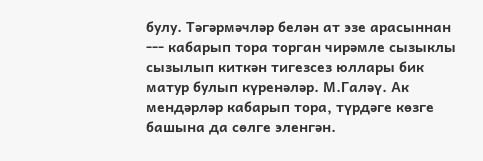булу. Тәгәрмәчләр белән ат эзе арасыннан --- кабарып тора торган чирәмле сызыклы сызылып киткән тигезсез юллары бик матур булып күренәләр. М.Галәү. Ак мендәрләр кабарып тора, түрдәге көзге башына да сөлге эленгән.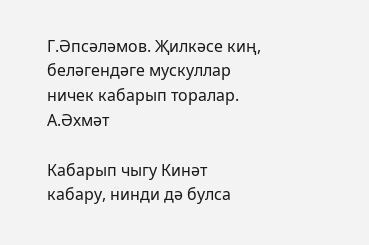Г.Әпсәләмов. Җилкәсе киң, беләгендәге мускуллар ничек кабарып торалар. А.Әхмәт

Кабарып чыгу Кинәт кабару, нинди дә булса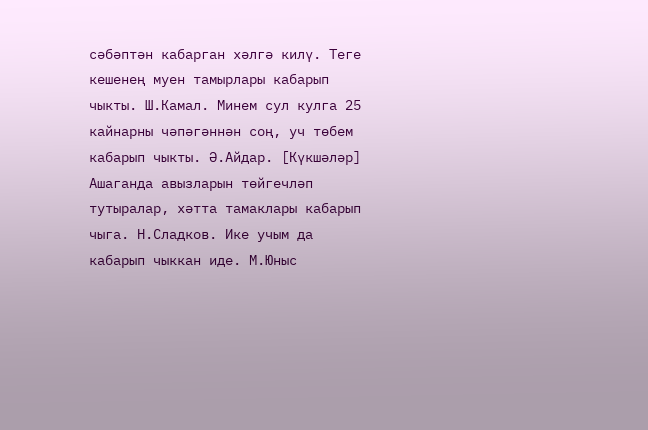сәбәптән кабарган хәлгә килү. Теге кешенең муен тамырлары кабарып чыкты. Ш.Камал. Минем сул кулга 25 кайнарны чәпәгәннән соң, уч төбем кабарып чыкты. Ә.Айдар. [Күкшәләр] Ашаганда авызларын төйгечләп тутыралар, хәтта тамаклары кабарып чыга. Н.Сладков. Ике учым да кабарып чыккан иде. М.Юныс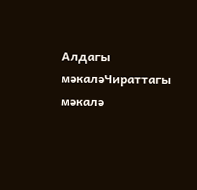Алдагы мәкаләЧираттагы мәкалә